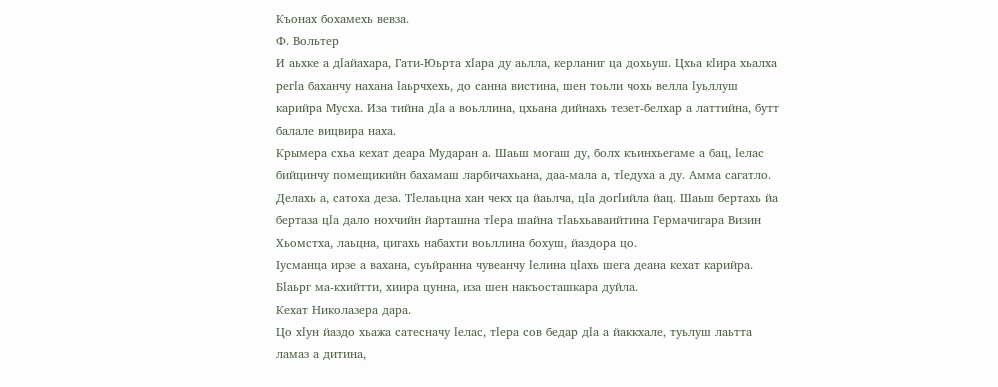Къонах бохамехь вевза.
Ф. Вольтер
И аьхке а дӏайахара, Гати-Юьрта хӏара ду аьлла, керланиг ца дохьуш. Цхьа кӏира хьалха регӏа баханчу нахана ӏаьрчхехь, до санна вистина, шен тоьли чохь велла ӏуьллуш карийра Мусха. Иза тийна дӏа а воьллина, цхьана дийнахь тезет-белхар а латтийна, бутт балале вицвира наха.
Крымера схьа кехат деара Мударан а. Шаьш могаш ду, болх къинхьегаме а бац, ӏелас бийцинчу помещикийн бахамаш ларбичахьана, даа-мала а, тӏедуха а ду. Амма сагатло. Делахь а, сатоха деза. Тӏелаьцна хан чекх ца йаьлча, цӏа догӏийла йац. Шаьш бертахь йа бертаза цӏа дало нохчийн йарташна тӏера шайна тӏаьхьаваийтина Гермачигара Визин Хьомстха, лаьцна, цигахь набахти воьллина бохуш, йаздора цо.
Ӏусманца ирзе а вахана, суьйранна чувеанчу ӏелина цӏахь шега деана кехат карийра.
Бӏаьрг ма-кхийтти, хиира цунна, иза шен накъосташкара дуйла.
Кехат Николазера дара.
Цо хӏун йаздо хьажа сатесначу ӏелас, тӏера сов бедар дӏа а йаккхале, туьлуш лаьтта ламаз а дитина,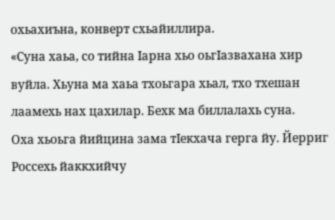охьахиъна, конверт схьайиллира.
«Суна хаьа, со тийна ӏарна хьо оьгӏазвахана хир вуйла. Хьуна ма хаьа тхоьгара хьал, тхо тхешан лаамехь нах цахилар. Бехк ма биллалахь суна.
Оха хьоьга йийцина зама тӏекхача герга йу. Йерриг Россехь йаккхийчу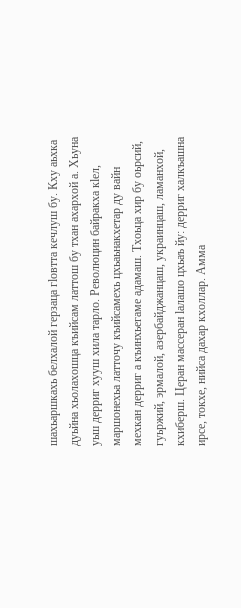шахьаршкахь белхалой герзаца гӏовтта кечлуш бу. Кху аьхка дуьйна хьолахошца къийсам латтош бу тхан ахархой а. Хьуна уьш дерриг хууш хила тарло. Революцин байракха кӏел, маршонехьа латточу къийсамехь цхьаьнакхетар ду вайн мехкан дерриг а къинхьегаме адамаш. Тхоьца хир бу оьрсий, гуьржий, эрмалой, азербайджанцаш, украинцаш, ламанхой, кхиберш. Церан массеран ӏалашо цхьаъ йу: дерриг халкъашна ирсе, токхе, нийса дахар кхоллар. Амма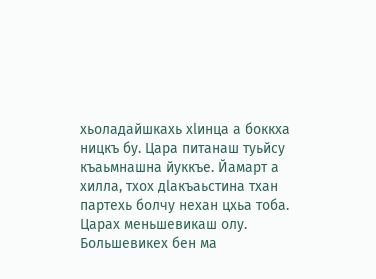хьоладайшкахь хӏинца а боккха ницкъ бу. Цара питанаш туьйсу къаьмнашна йуккъе. Йамарт а хилла, тхох дӏакъаьстина тхан партехь болчу нехан цхьа тоба. Царах меньшевикаш олу. Большевикех бен ма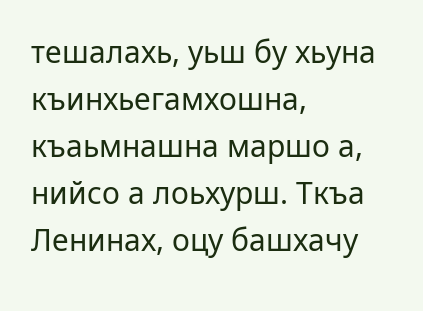тешалахь, уьш бу хьуна къинхьегамхошна, къаьмнашна маршо а, нийсо а лоьхурш. Ткъа Ленинах, оцу башхачу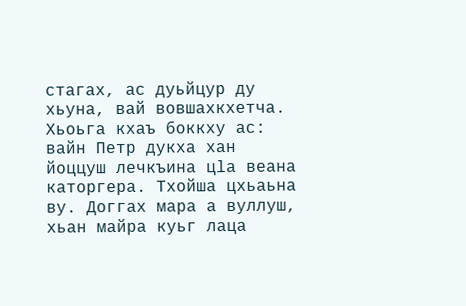стагах, ас дуьйцур ду хьуна, вай вовшахкхетча.
Хьоьга кхаъ боккху ас: вайн Петр дукха хан йоццуш лечкъина цӏа веана каторгера. Тхойша цхьаьна ву. Доггах мара а вуллуш, хьан майра куьг лаца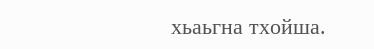хьаьгна тхойша.